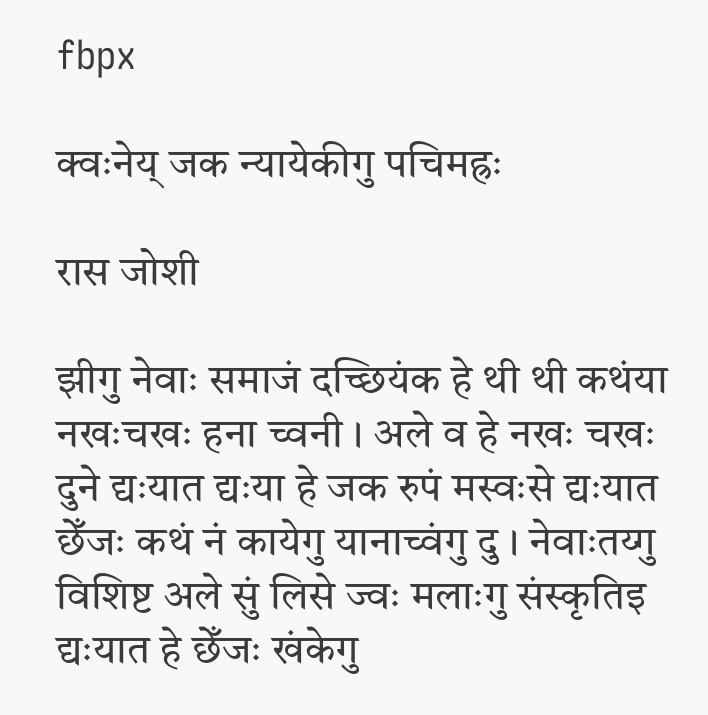fbpx

क्वःनेय् जक न्यायेकीगु पचिमह्रः

रास जोशी

झीगु नेवाः समाजं दच्छियंक हे थी थी कथंया नखःचखः हना च्वनी । अले व हे नखः चखः दुने द्यःयात द्यःया हे जक रुपं मस्वःसे द्यःयात छेँजः कथं नं कायेगु यानाच्वंगु दु । नेवाःतय्गु विशिष्ट अले सुं लिसे ज्वः मलाःगु संस्कृतिइ द्यःयात हे छेँजः खंकेगु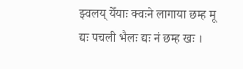झ्वलय् येँयाः क्वःने लागाया छम्ह मू द्यः पचली भैलः द्यः नं छम्ह खः ।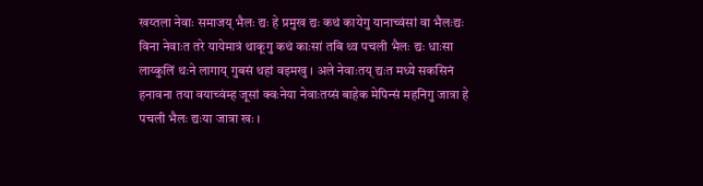खय्तला नेवाः समाजय् भैलः द्यः हे प्रमुख द्यः कथं कायेगु यानाच्वंसां वा भैलःद्यः विना नेवाःत तरे यायेमात्रं थाकूगु कथं काःसां तबि थ्व पचली भैलः द्यः धाःसा लाय्कुलिं थःने लागाय् गुबसं थहां वइमखु । अले नेवाःतय् द्यःत मध्ये सकसिनं हनावना तया वयाच्वंम्ह जूसां क्वःनेया नेवाःतय्सं बाहेक मेपिन्सं महनिगु जात्रा हे पचली भैलः द्यःया जात्रा खः ।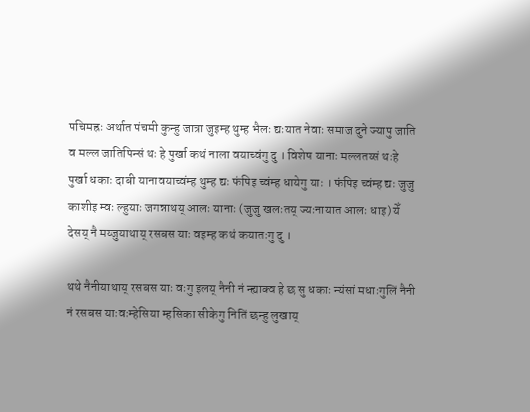पचिमह्रः अर्थात पंचमी कुन्हु जात्रा जुइम्ह थुम्ह भैलः द्यःयात नेवाः समाज दुने ज्यापु जाति व मल्ल जातिपिन्सं थः हे पुर्खा कथं नाला वयाच्वंगु दु । विशेष यानाः मल्लतय्सं थःहे पुर्खा धकाः दाबी यानावयाच्वंम्ह थुम्ह द्यः फंपिइ च्वंम्ह धायेगु याः । फंपिइ च्वंम्ह द्यः जुजु काशीइ म्वः ल्हुयाः जगन्नाथय् आलः यानाः (जुजु खलःतय् ज्यःनायात आलः धाइ) येँ देसय् नै मय्जुयाथाय् रसबस याः वइम्ह कथं कयातःगु दु ।

थथे नैनीयाथाय् रसबस याः वःगु इलय् नैनी नं न्ह्याक्व हे छ सु धकाः न्यंसां मधाःगुलिं नैनी नं रसबस याःवःम्हेसिया म्हसिका सीकेगु नितिं छन्हु लुखाय्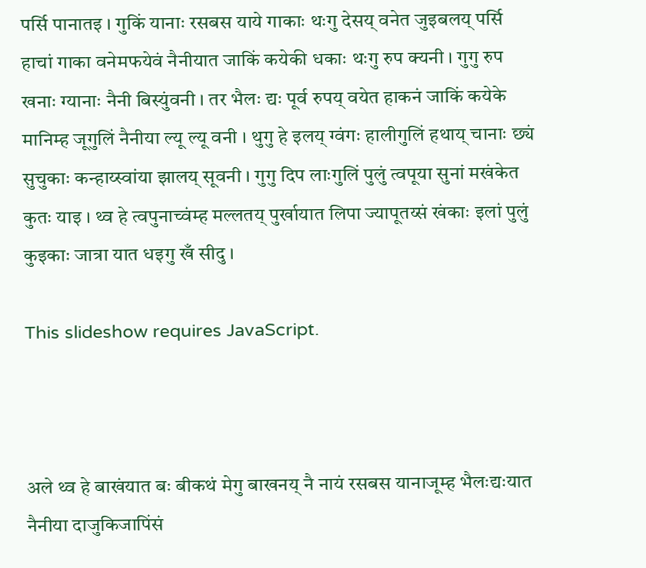पर्सि पानातइ । गुकिं यानाः रसबस याये गाकाः थःगु देसय् वनेत जुइबलय् पर्सि हाचां गाका वनेमफयेवं नैनीयात जाकिं कयेकी धकाः थःगु रुप क्यनी । गुगु रुप खनाः ग्यानाः नैनी बिस्युंवनी । तर भैलः द्यः पूर्व रुपय् वयेत हाकनं जाकिं कयेके मानिम्ह जूगुलिं नैनीया ल्यू ल्यू वनी । थुगु हे इलय् ग्वंगः हालीगुलिं हथाय् चानाः छ्यं सुचुकाः कन्हाय्स्वांया झालय् सूवनी । गुगु दिप लाःगुलिं पुलुं त्वपूया सुनां मखंकेत कुतः याइ । थ्व हे त्वपुनाच्वंम्ह मल्लतय् पुर्खायात लिपा ज्यापूतय्सं खंकाः इलां पुलुं कुइकाः जात्रा यात धइगु खँ सीदु ।

This slideshow requires JavaScript.



अले थ्व हे बाखंयात बः बीकथं मेगु बाखनय् नै नायं रसबस यानाजूम्ह भैलःद्यःयात नैनीया दाजुकिजापिंसं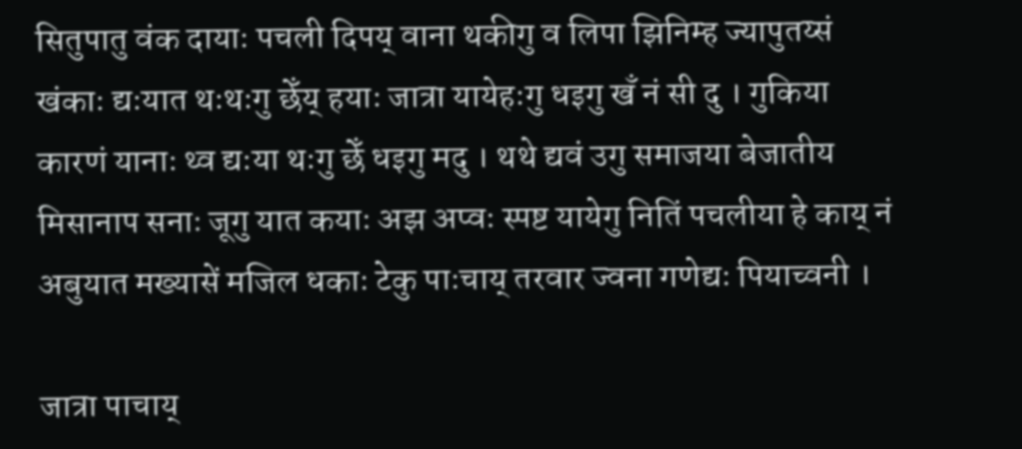सितुपातु वंक दायाः पचली दिपय् वाना थकीगु व लिपा झिनिम्ह ज्यापुतय्सं खंकाः द्यःयात थःथःगु छेँय् हयाः जात्रा यायेहःगु धइगु खँ नं सी दु । गुकिया कारणं यानाः थ्व द्यःया थःगु छेँ धइगु मदु । थथे द्यवं उगु समाजया बेजातीय मिसानाप सनाः जूगु यात कयाः अझ अप्वः स्पष्ट यायेगु नितिं पचलीया हे काय् नं अबुयात मख्यासें मजिल धकाः टेकु पाःचाय् तरवार ज्वना गणेद्यः पियाच्वनी ।

जात्रा पाचाय्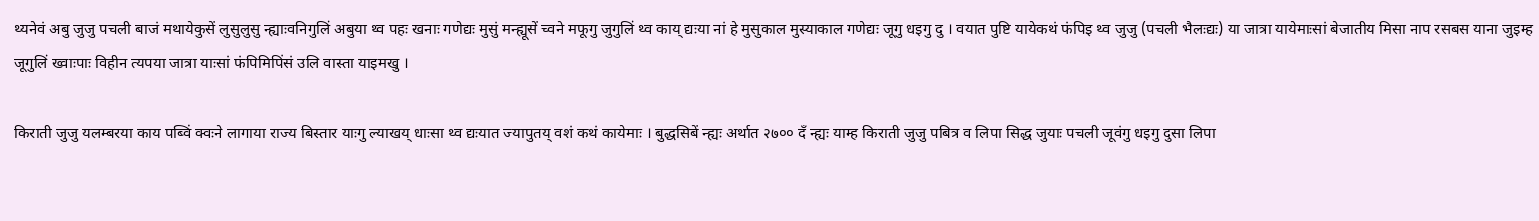थ्यनेवं अबु जुजु पचली बाजं मथायेकुसें लुसुलुसु न्ह्याःवनिगुलिं अबुया थ्व पहः खनाः गणेद्यः मुसुं मन्ह्यूसें च्वने मफूगु जुगुलिं थ्व काय् द्यःया नां हे मुसुकाल मुस्याकाल गणेद्यः जूगु धइगु दु । वयात पुष्टि यायेकथं फंपिइ थ्व जुजु (पचली भैलःद्यः) या जात्रा यायेमाःसां बेजातीय मिसा नाप रसबस याना जुइम्ह जूगुलिं ख्वाःपाः विहीन त्यपया जात्रा याःसां फंपिमिपिंसं उलि वास्ता याइमखु ।

किराती जुजु यलम्बरया काय पब्विं क्वःने लागाया राज्य बिस्तार याःगु ल्याखय् धाःसा थ्व द्यःयात ज्यापुतय् वशं कथं कायेमाः । बुद्धसिबें न्ह्यः अर्थात २७०० दँ न्ह्यः याम्ह किराती जुजु पबित्र व लिपा सिद्ध जुयाः पचली जूवंगु धइगु दुसा लिपा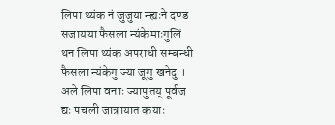लिपा थ्यंक नं जुजुया न्ह्यःने दण्ड सजायया फैसला न्यंकेमाःगुलिं थन लिपा थ्यंक अपराधी सम्बन्धी फैसला न्यंकेगु ज्या जूगु खनेदु । अले लिपा वनाः ज्यापुतय् पूर्वज द्यः पचली जात्रायात कयाः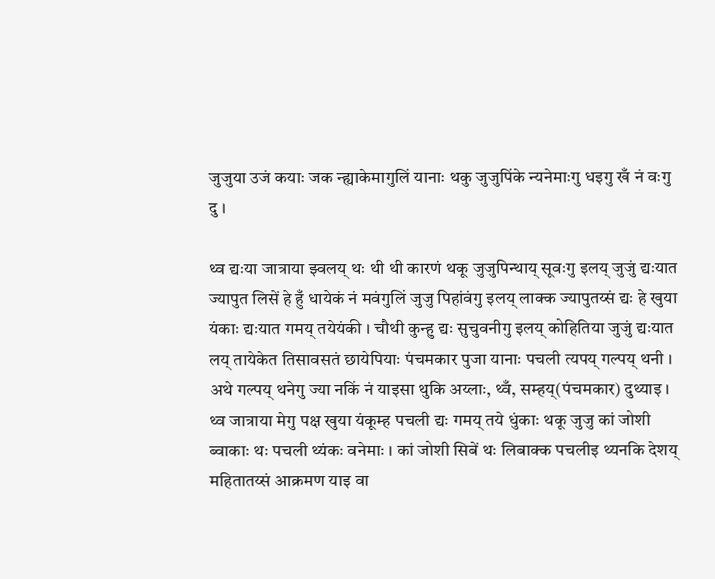जुजुया उजं कयाः जक न्ह्याकेमागुलिं यानाः थकु जुजुपिंके न्यनेमाःगु धइगु खँ नं वःगु दु ।

थ्व द्यःया जात्राया झ्वलय् थः थी थी कारणं थकू जुजुपिन्थाय् सूवःगु इलय् जुजुं द्यःयात ज्यापुत लिसें हे हुँ धायेकं नं मवंगुलिं जुजु पिहांवंगु इलय् लाक्क ज्यापुतय्सं द्यः हे खुया यंकाः द्यःयात गमय् तयेयंकी । चौथी कुन्हु द्यः सुचुवनीगु इलय् कोहितिया जुजुं द्यःयात लय् तायेकेत तिसावसतं छायेपियाः पंचमकार पुजा यानाः पचली त्यपय् गल्पय् थनी । अथे गल्पय् थनेगु ज्या नकिं नं याइसा थुकि अय्लाः, थ्वँ, सम्हय्(पंचमकार) दुथ्याइ ।
थ्व जात्राया मेगु पक्ष खुया यंकूम्ह पचली द्यः गमय् तये धुंकाः थकू जुजु कां जोशी ब्वाकाः थः पचली थ्यंकः वनेमाः । कां जोशी सिबें थः लिबाक्क पचलीइ थ्यनकि देशय् महितातय्सं आक्रमण याइ वा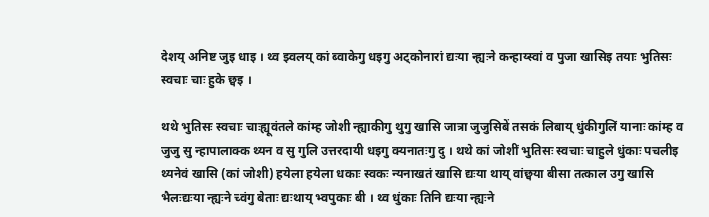देशय् अनिष्ट जुइ धाइ । थ्व झ्वलय् कां ब्वाकेगु धइगु अट्कोनारां द्यःया न्ह्यःने कन्हाय्स्वां व पुजा खासिइ तयाः भुतिसः स्वचाः चाः हुके छ्वइ ।

थथे भुतिसः स्वचाः चाःह्यूवंतले कांम्ह जोशी न्ह्याकीगु थुगु खासि जात्रा जुजुसिबें तसकं लिबाय् धुंकीगुलिं यानाः कांम्ह व जुजु सु न्हापालाक्क थ्यन व सु गुलि उत्तरदायी धइगु क्यनातःगु दु । थथे कां जोशीं भुतिसः स्वचाः चाहुले धुंकाः पचलीइ थ्यनेवं खासि (कां जोशी) हयेला हयेला धकाः स्वकः न्यनाखतं खासि द्यःया थाय् वांछ्वया बीसा तत्काल उगु खासि भैलःद्यःया न्ह्यःने च्वंगु बेताः द्यःथाय् भ्वपुकाः बी । थ्व धुंकाः तिनि द्यःया न्ह्यःने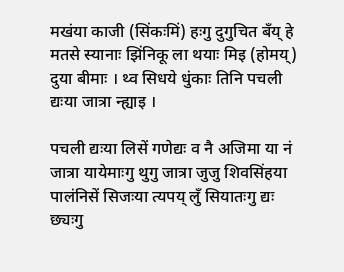मखंया काजी (सिंकःमिं) हःगु दुगुचित बँय् हे मतसे स्यानाः झिंनिकू ला थयाः मिइ (होमय्) दुया बीमाः । थ्व सिधये धुंकाः तिनि पचली द्यःया जात्रा न्ह्याइ ।

पचली द्यःया लिसें गणेद्यः व नै अजिमा या नं जात्रा यायेमाःगु थुगु जात्रा जुजु शिवसिंहया पालंनिसें सिजःया त्यपय् लुँ सियातःगु द्यः छ्यःगु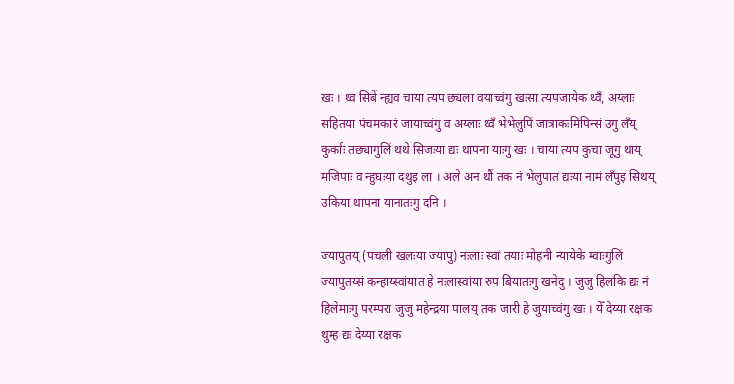खः । थ्व सिबें न्ह्यव चाया त्यप छ्यला वयाच्वंगु खःसा त्यपजायेक थ्वँ, अय्लाः सहितया पंचमकारं जायाच्वंगु व अय्लाः थ्वँ भेभेलुपिं जात्राकःमिपिन्सं उगु लँय् कुर्काः तछ्यागुलिं थथे सिजःया द्यः थापना याःगु खः । चाया त्यप कुचा जूगु थाय् मजिपाः व न्हुघःया दथुइ ला । अले अन थौं तक नं भेलुपात द्यःया नामं लँपुइ सिथय् उकिया थापना यानातःगु दनि ।

ज्यापुतय् (पचली खलःया ज्यापु) नःलाः स्वां तयाः मोहनी न्यायेके म्वाःगुलिं ज्यापुतय्सं कन्हाय्स्वांयात हे नःलास्वांया रुप बियातःगु खनेदु । जुजु हिलकि द्यः नं हिलेमाःगु परम्परा जुजु महेन्द्रया पालय् तक जारी हे जुयाच्वंगु खः । येँ देय्या रक्षक थुम्ह द्यः देय्या रक्षक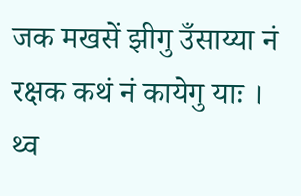जक मखसें झीगु उँसाय्या नं रक्षक कथं नं कायेगु याः । थ्व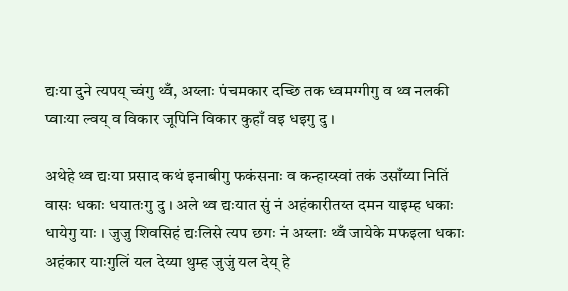द्यःया दुने त्यपय् च्वंगु थ्वँ, अय्लाः पंचमकार दच्छि तक ध्वमग्गीगु व थ्व नलकी प्वाःया ल्वय् व विकार जूपिनि विकार कुहाँ वइ धइगु दु ।

अथेहे थ्व द्यःया प्रसाद कथं इनाबीगु फकंसनाः व कन्हाय्स्वां तकं उसाँय्या नितिं वासः धकाः धयातःगु दु । अले थ्व द्यःयात सुं नं अहंकारीतय्त दमन याइम्ह धकाः धायेगु याः । जुजु शिवसिहं द्यःलिसे त्यप छगः नं अय्लाः थ्वँ जायेके मफइला धकाः अहंकार याःगुलिं यल देय्या थुम्ह जुजुं यल देय् हे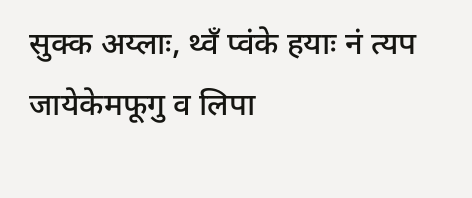सुक्क अय्लाः, थ्वँ प्वंके हयाः नं त्यप जायेकेमफूगु व लिपा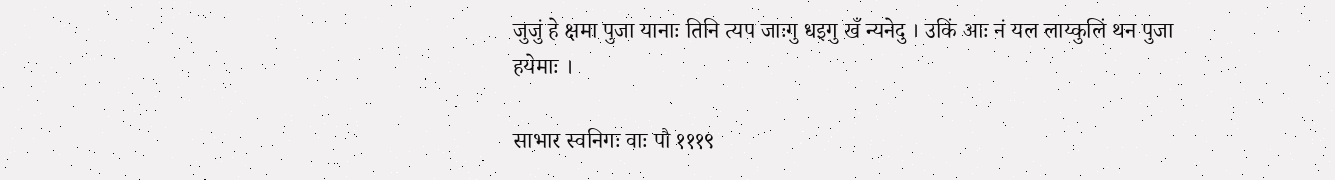जुजुं हे क्षमा पुजा यानाः तिनि त्यप जाःगु धइगु खँ न्यनेदु । उकिं आः नं यल लाय्कुलिं थन पुजा हयेमाः ।

साभार स्वनिगः वाः पौ १११९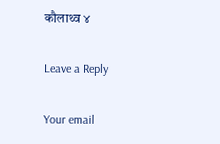कौलाथ्व ४

Leave a Reply

Your email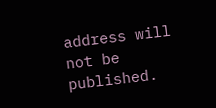address will not be published.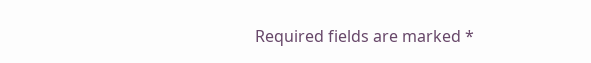Required fields are marked *